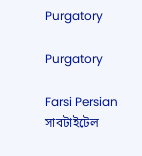Purgatory

Purgatory

Farsi Persian সাবটাইটেল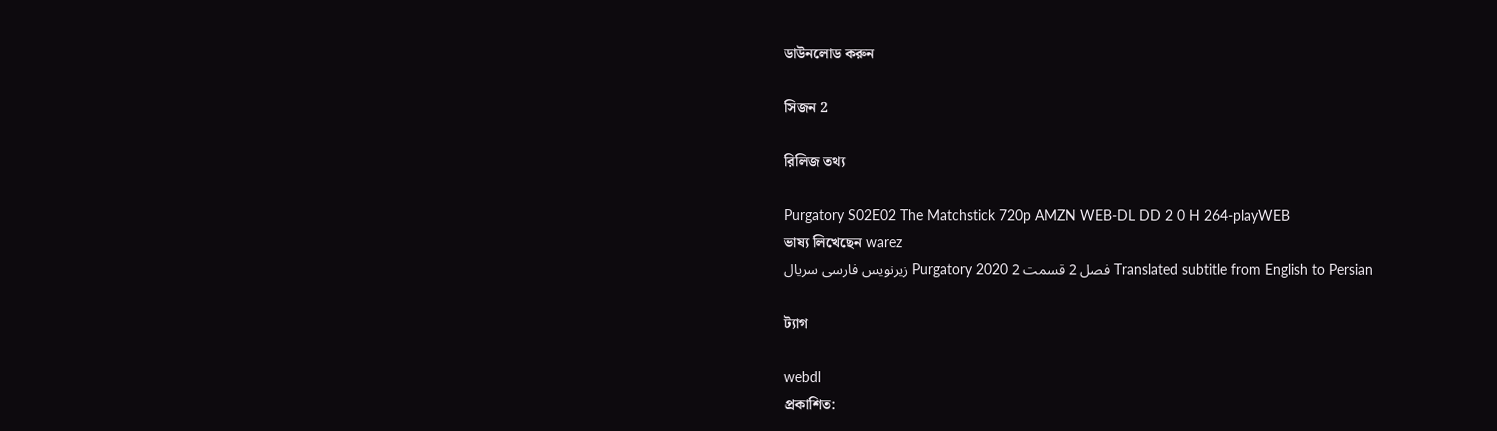ডাউনলোড করুন

সিজন 2

রিলিজ তথ্য

Purgatory S02E02 The Matchstick 720p AMZN WEB-DL DD 2 0 H 264-playWEB
ভাষ্য লিখেছেন warez
Translated subtitle from English to Persian فصل 2 قسمت 2 Purgatory 2020 زیرنویس فارسی سریال

ট্যাগ

webdl
প্রকাশিত: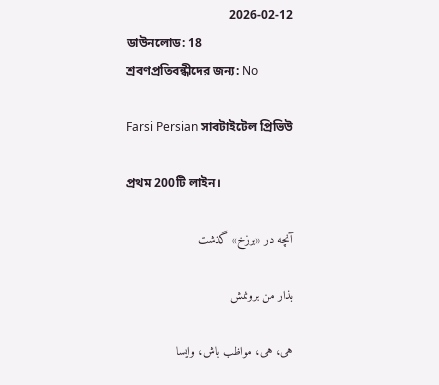2026-02-12
ডাউনলোড: 18
শ্রবণপ্রতিবন্ধীদের জন্য: No

Farsi Persian সাবটাইটেল প্রিভিউ

প্রথম 200টি লাইন।

آنچه در «برزخ» گذشت

بذار من برونمش

هی، هی، مواظب باش، وایسا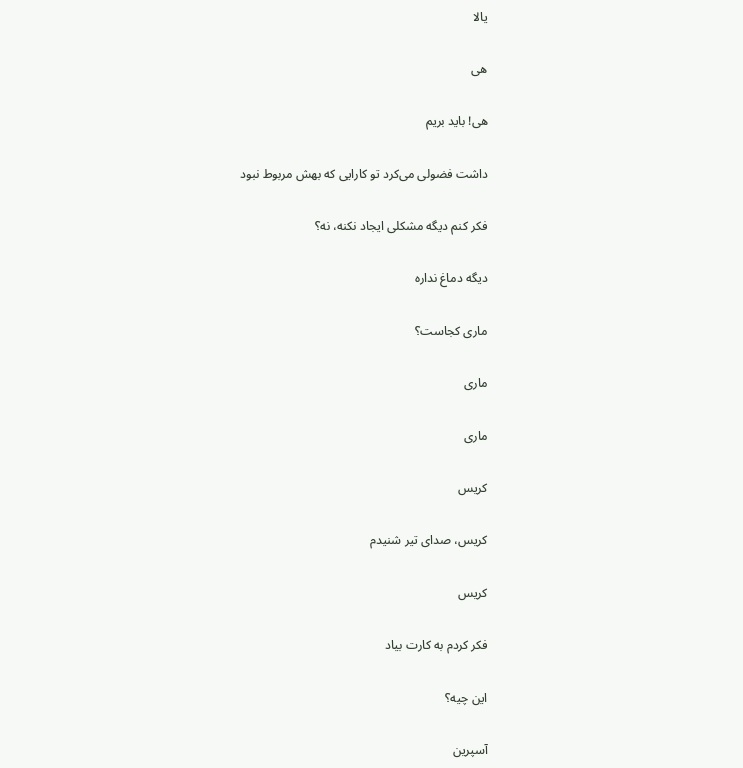یالا

هی

هی! باید بریم

داشت فضولی می‌کرد تو کارایی که بهش مربوط نبود

فکر کنم دیگه مشکلی ایجاد نکنه، نه؟

دیگه دماغ نداره

ماری کجاست؟

ماری

ماری

کریس

کریس، صدای تیر شنیدم

کریس

فکر کردم به کارت بیاد

این چیه؟

آسپرین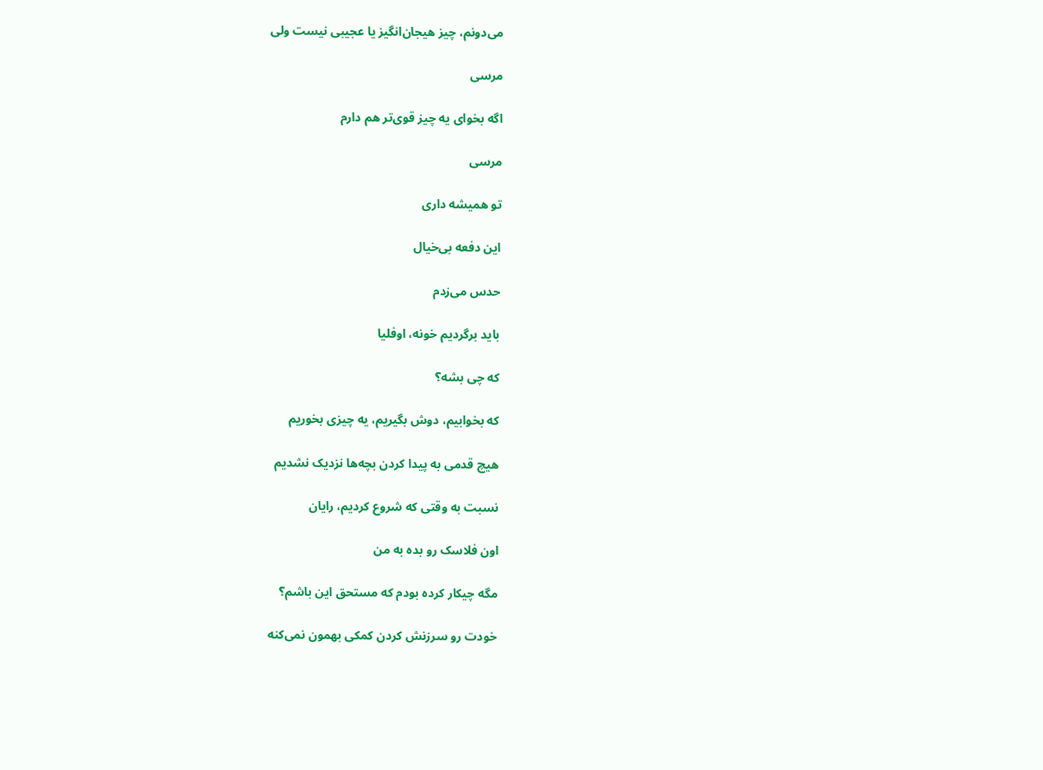می‌دونم، چیز هیجان‌انگیز یا عجیبی نیست ولی

مرسی

اگه بخوای یه چیز قوی‌تر هم دارم

مرسی

تو همیشه داری

این دفعه بی‌خیال

حدس می‌زدم

باید برگردیم خونه، اوفلیا

که چی بشه؟

که بخوابیم، دوش بگیریم، یه چیزی بخوریم

هیچ قدمی به پیدا کردن بچه‌ها نزدیک نشدیم

نسبت به وقتی که شروع کردیم، رایان

اون فلاسک رو بده به من

مگه چیکار کرده بودم که مستحق این باشم؟

خودت رو سرزنش کردن کمکی بهمون نمی‌کنه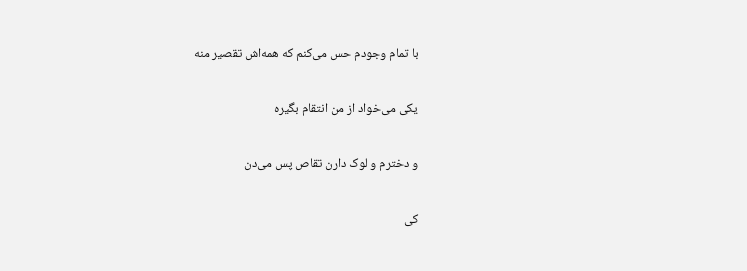با تمام وجودم حس می‌کنم که همه‌اش تقصیر منه

یکی می‌خواد از من انتقام بگیره

و دخترم و لوک دارن تقاص پس می‌دن

کی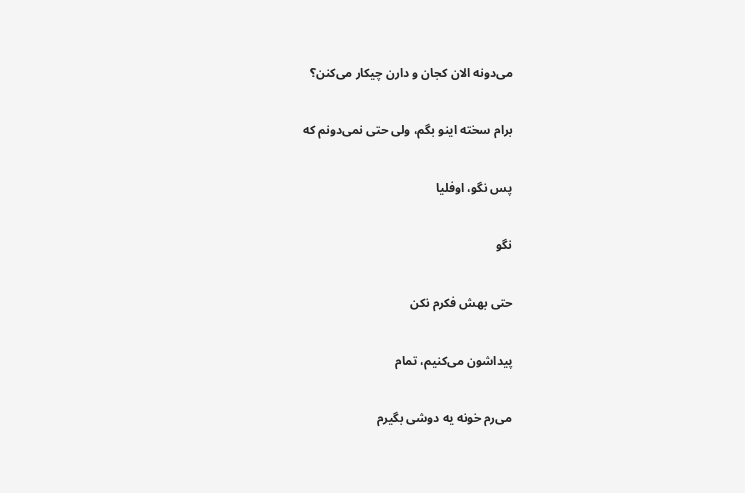می‌دونه الان کجان و دارن چیکار می‌کنن؟

برام سخته اینو بگم، ولی حتی نمی‌دونم که

پس نگو، اوفلیا

نگو

حتی بهش فکرم نکن

پیداشون می‌کنیم، تمام

می‌رم خونه یه دوشی بگیرم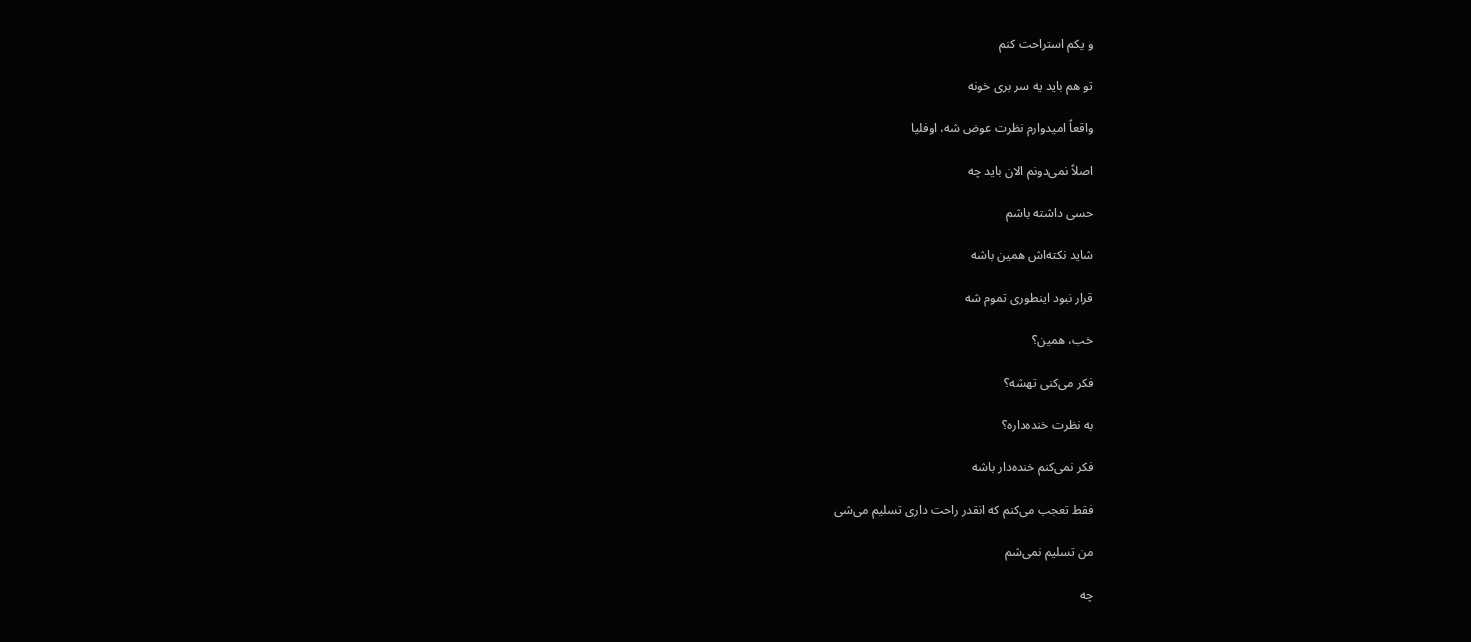و یکم استراحت کنم

تو هم باید یه سر بری خونه

واقعاً امیدوارم نظرت عوض شه، اوفلیا

اصلاً نمی‌دونم الان باید چه

حسی داشته باشم

شاید نکته‌اش همین باشه

قرار نبود اینطوری تموم شه

خب، همین؟

فکر می‌کنی تهشه؟

به نظرت خنده‌داره؟

فکر نمی‌کنم خنده‌دار باشه

فقط تعجب می‌کنم که انقدر راحت داری تسلیم می‌شی

من تسلیم نمی‌شم

چه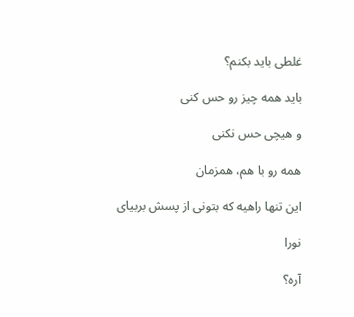غلطی باید بکنم؟

باید همه چیز رو حس کنی

و هیچی حس نکنی

همه رو با هم، همزمان

این تنها راهیه که بتونی از پسش بربیای

نورا

آره؟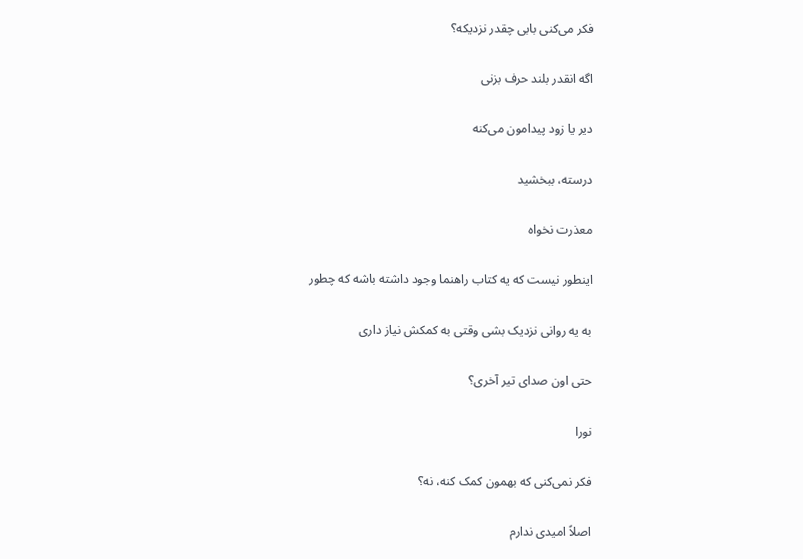فکر می‌کنی بابی چقدر نزدیکه؟

اگه انقدر بلند حرف بزنی

دیر یا زود پیدامون می‌کنه

درسته، ببخشید

معذرت نخواه

اینطور نیست که یه کتاب راهنما وجود داشته باشه که چطور

به یه روانی نزدیک بشی وقتی به کمکش نیاز داری

حتی اون صدای تیر آخری؟

نورا

فکر نمی‌کنی که بهمون کمک کنه، نه؟

اصلاً امیدی ندارم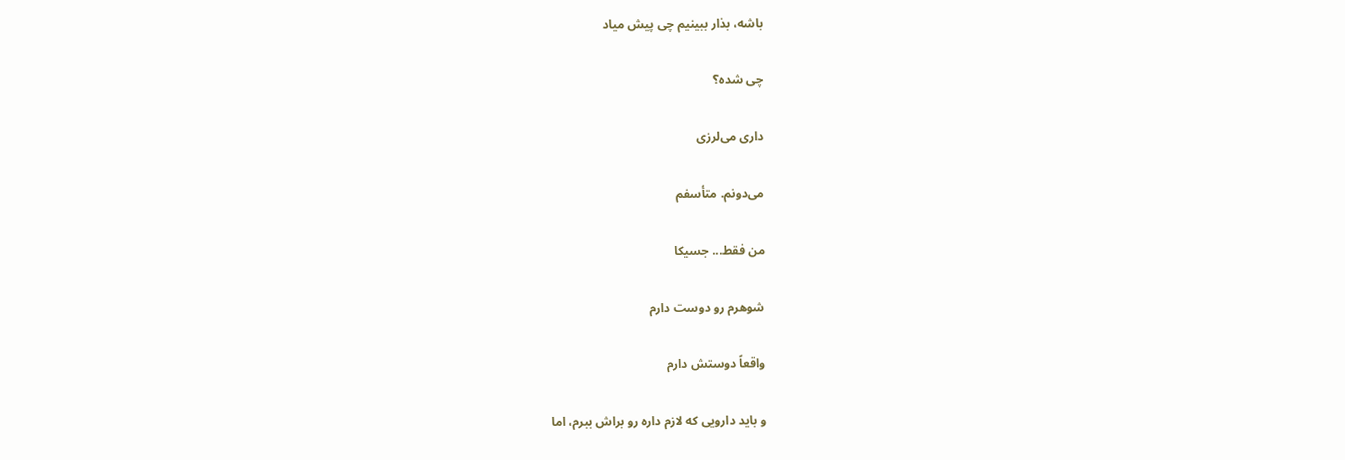باشه، بذار ببینیم چی پیش میاد

چی شده؟

داری می‌لرزی

می‌دونم. متأسفم

من فقط... جسیکا

شوهرم رو دوست دارم

واقعاً دوستش دارم

و باید دارویی که لازم داره رو براش ببرم، اما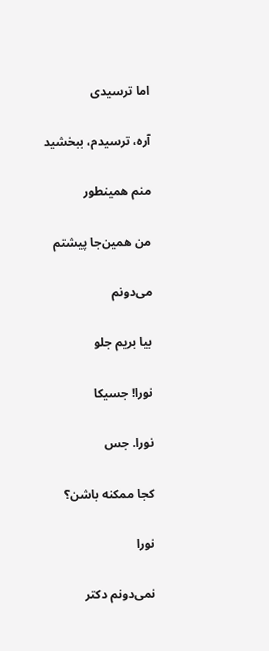اما ترسیدی

آره، ترسیدم، ببخشید

منم همینطور

من همین‌جا پیشتم

می‌دونم

بیا بریم جلو

نورا! جسیکا

نورا. جس

کجا ممکنه باشن؟

نورا

نمی‌دونم دکتر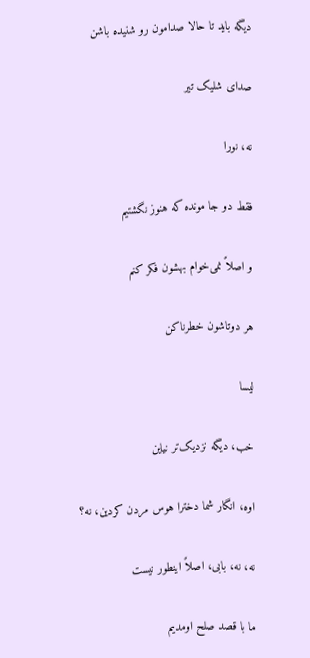دیگه باید تا حالا صدامون رو شنیده باشن

صدای شلیک تیر

نه، نورا

فقط دو جا مونده که هنوز نگشتیم

و اصلاً نمی‌خوام بهشون فکر کنم

هر دوتاشون خطرناکن

لیسا

خب، دیگه نزدیک‌تر نیاین

اوه، انگار شما دخترا هوس مردن کردین، نه؟

نه، نه، بابی، اصلاً اینطور نیست

ما با قصد صلح اومدیم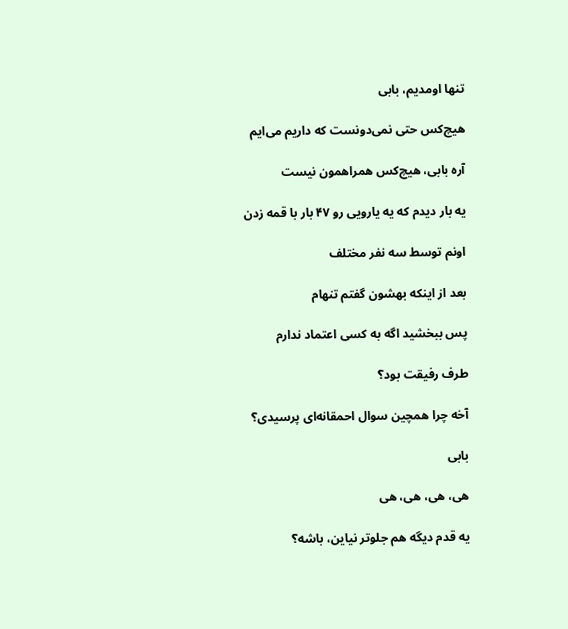تنها اومدیم، بابی

هیچ‌کس حتی نمی‌دونست که داریم می‌ایم

آره بابی، هیچ‌کس همراهمون نیست

یه بار دیدم که یه یارویی رو ۴۷ بار با قمه زدن

اونم توسط سه نفر مختلف

بعد از اینکه بهشون گفتم تنهام

پس ببخشید اگه به کسی اعتماد ندارم

طرف رفیقت بود؟

آخه چرا همچین سوال احمقانه‌ای پرسیدی؟

بابی

هی، هی، هی، هی

یه قدم دیگه هم جلوتر نیاین، باشه؟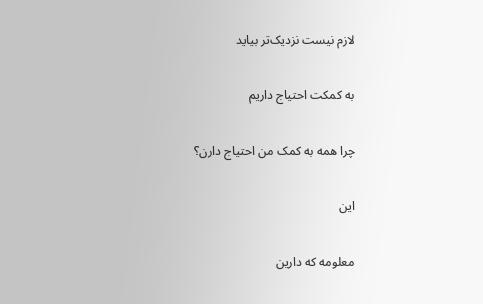لازم نیست نزدیک‌تر بیاید

به کمکت احتیاج داریم

چرا همه به کمک من احتیاج دارن؟

این

معلومه که دارین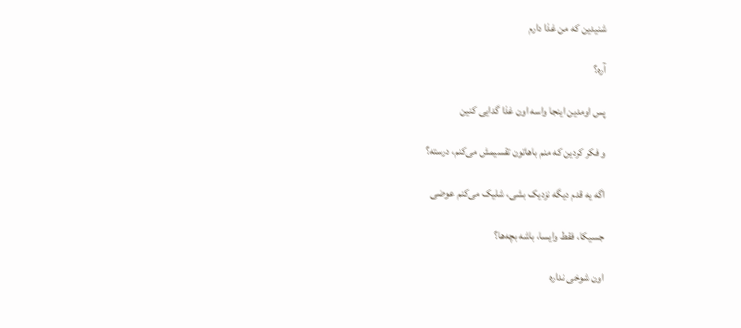شنیدین که من غذا دارم

آره؟

پس اومدین اینجا واسه اون غذا گدایی کنین

و فکر کردین که منم باهاتون تقسیمش می‌کنم، درسته؟

اگه یه قدم دیگه نزدیک بشی، شلیک می‌کنم عوضی

جسیکا، فقط وایسا، باشه بچه‌ها؟

اون شوخی نداره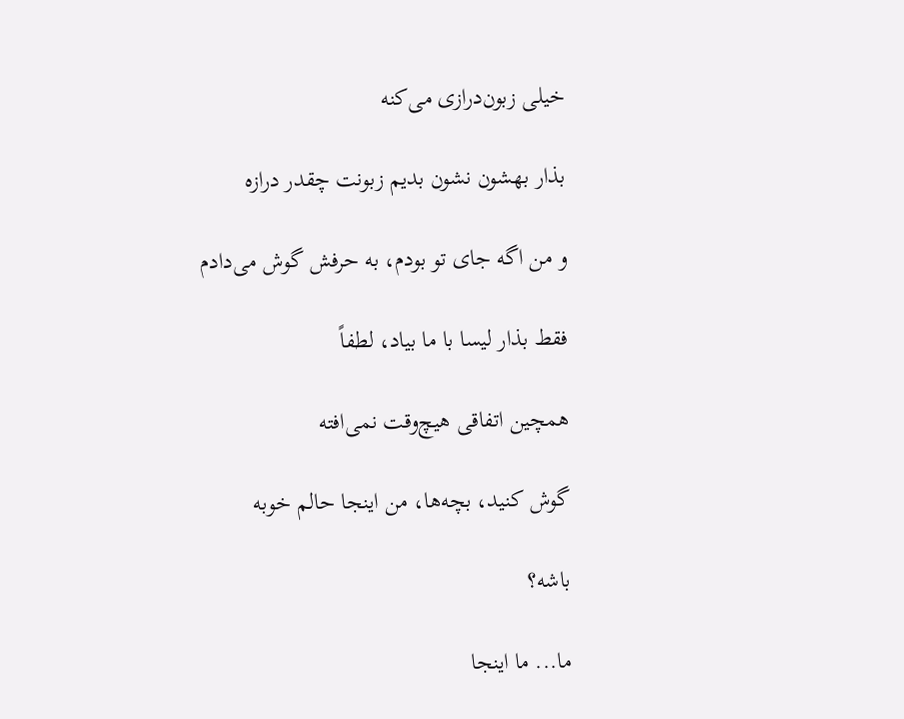خیلی زبون‌درازی می‌کنه

بذار بهشون نشون بدیم زبونت چقدر درازه

و من اگه جای تو بودم، به حرفش گوش می‌دادم

فقط بذار لیسا با ما بیاد، لطفاً

همچین اتفاقی هیچ‌وقت نمی‌افته

گوش کنید، بچه‌ها، من اینجا حالم خوبه

باشه؟

ما... ما اینجا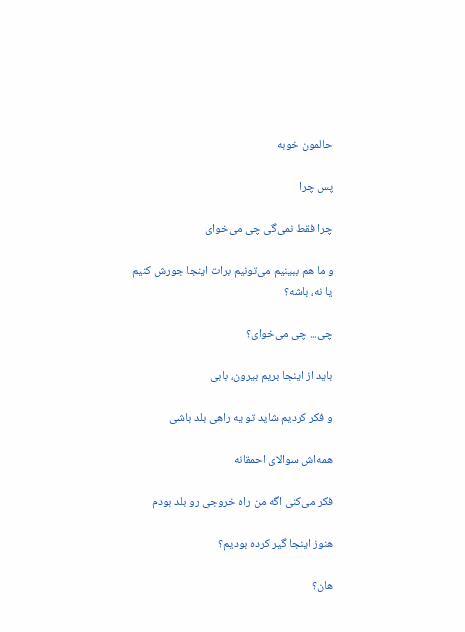حالمون خوبه

پس چرا

چرا فقط نمی‌گی چی می‌خوای

و ما هم ببینیم می‌تونیم برات اینجا جورش کنیم یا نه، باشه؟

چی... چی می‌خوای؟

باید از اینجا بریم بیرون، بابی

و فکر کردیم شاید تو یه راهی بلد باشی

همه‌اش سوالای احمقانه

فکر می‌کنی اگه من راه خروجی رو بلد بودم

هنوز اینجا گیر کرده بودیم؟

هان؟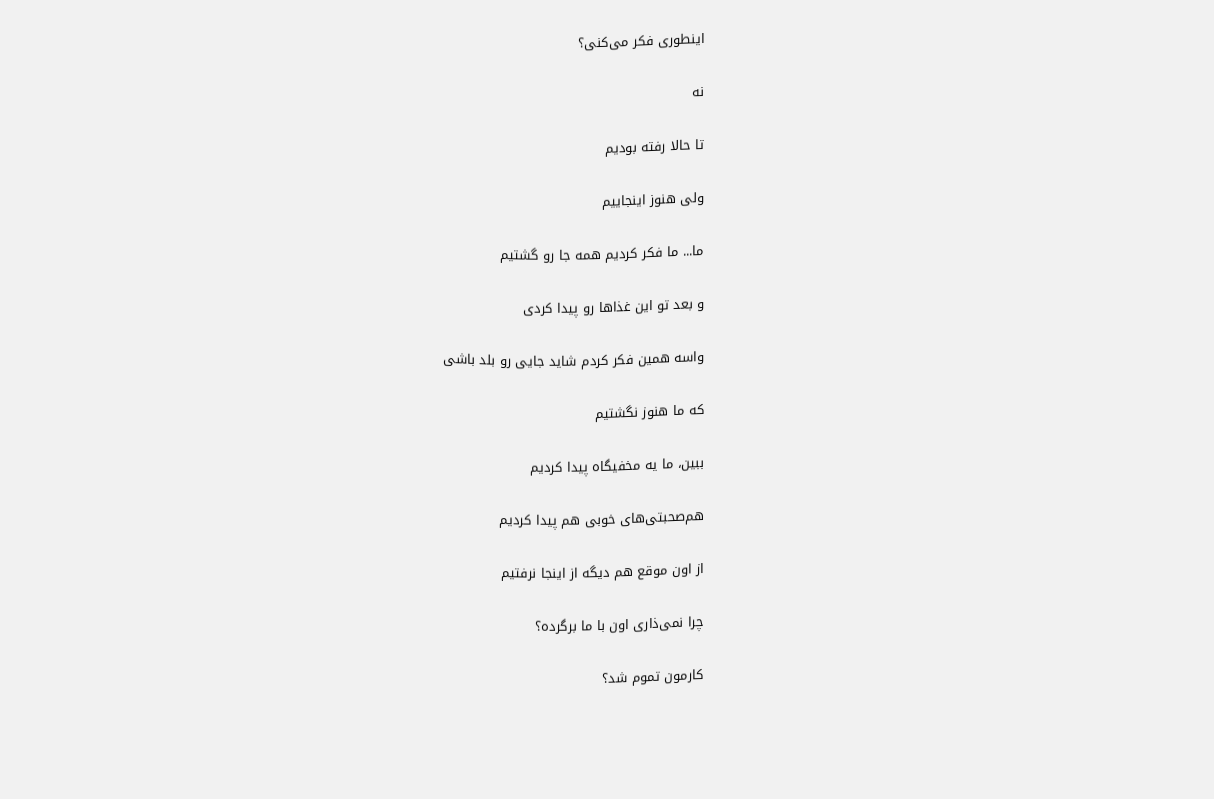اینطوری فکر می‌کنی؟

نه

تا حالا رفته بودیم

ولی هنوز اینجاییم

ما... ما فکر کردیم همه جا رو گشتیم

و بعد تو این غذاها رو پیدا کردی

واسه همین فکر کردم شاید جایی رو بلد باشی

که ما هنوز نگشتیم

ببین، ما یه مخفیگاه پیدا کردیم

هم‌صحبتی‌های خوبی هم پیدا کردیم

از اون موقع هم دیگه از اینجا نرفتیم

چرا نمی‌ذاری اون با ما برگرده؟

کارمون تموم شد؟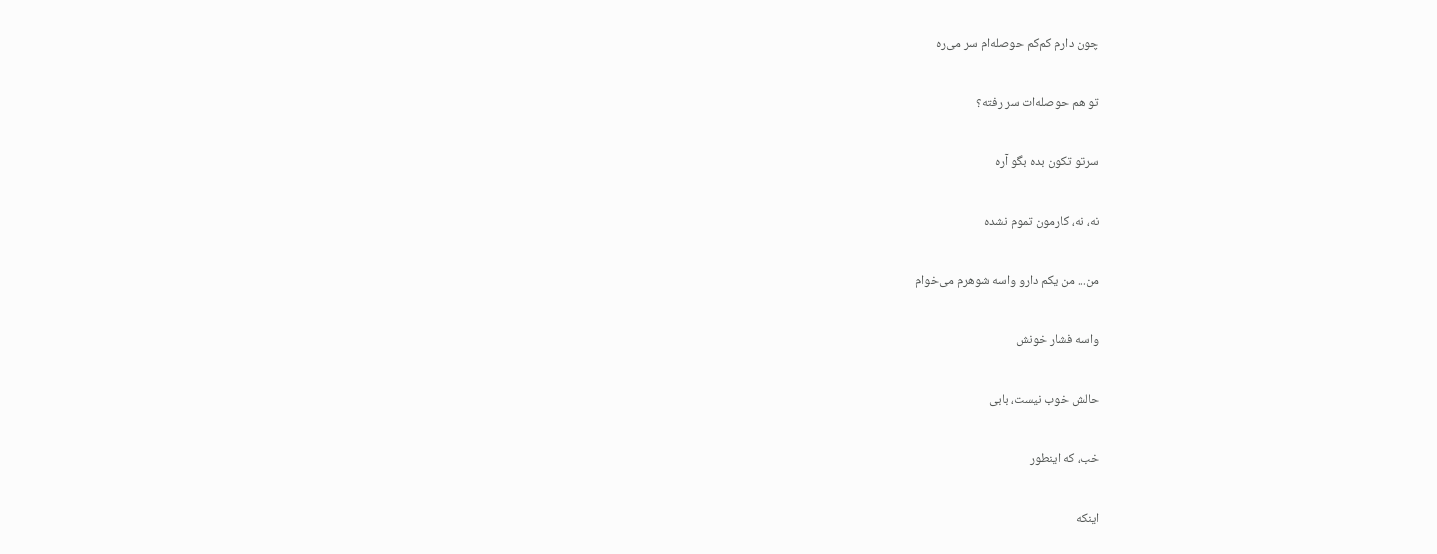چون دارم کم‌کم حوصله‌ام سر می‌ره

تو هم حوصله‌ات سر رفته؟

سرتو تکون بده بگو آره

نه، نه، کارمون تموم نشده

من... من یکم دارو واسه شوهرم می‌خوام

واسه فشار خونش

حالش خوب نیست، بابی

خب، که اینطور

اینکه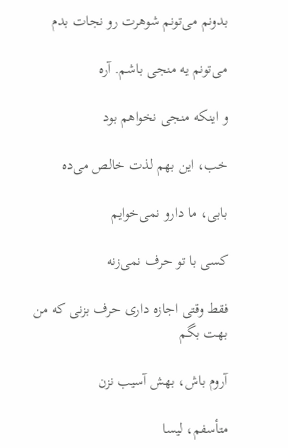بدونم می‌تونم شوهرت رو نجات بدم

می‌تونم یه منجی باشم. آره

و اینکه منجی نخواهم بود

خب، این بهم لذت خالص می‌ده

بابی، ما دارو نمی‌خوایم

کسی با تو حرف نمی‌زنه

فقط وقتی اجازه داری حرف بزنی که من بهت بگم

آروم باش، بهش آسیب نزن

متأسفم، لیسا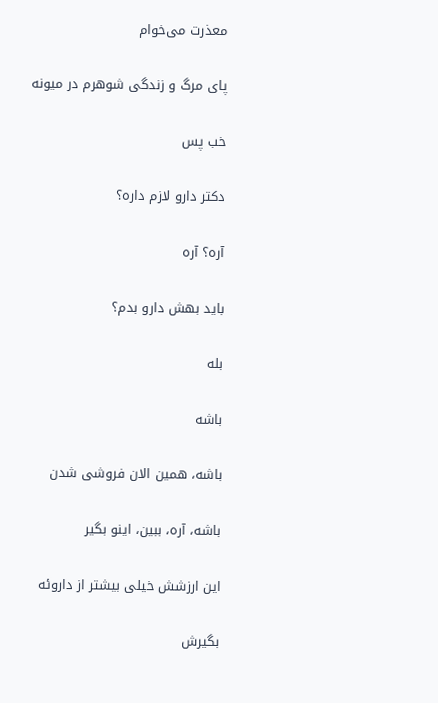معذرت می‌خوام

پای مرگ و زندگی شوهرم در میونه

خب پس

دکتر دارو لازم داره؟

آره؟ آره

باید بهش دارو بدم؟

بله

باشه

باشه، همین الان فروشی شدن

باشه، آره، ببین، اینو بگیر

این ارزشش خیلی بیشتر از داروئه

بگیرش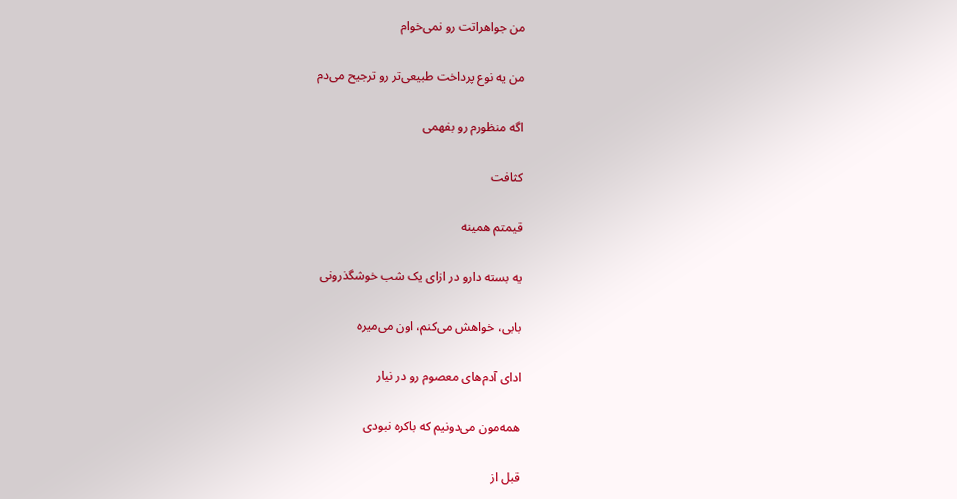من جواهراتت رو نمی‌خوام

من یه نوع پرداخت طبیعی‌تر رو ترجیح می‌دم

اگه منظورم رو بفهمی

کثافت

قیمتم همینه

یه بسته دارو در ازای یک شب خوشگذرونی

بابی، خواهش می‌کنم، اون می‌میره

ادای آدم‌های معصوم رو در نیار

همه‌مون می‌دونیم که باکره نبودی

قبل از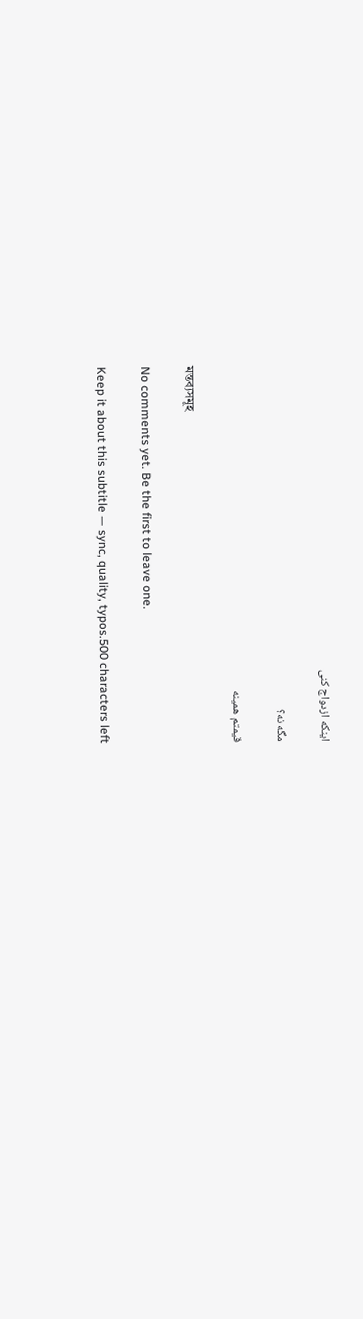اینکه ازدواج کنی

مگه نه؟

قیمتم همینه

মন্তব্যসমূহ

No comments yet. Be the first to leave one.

Keep it about this subtitle — sync, quality, typos.500 characters left